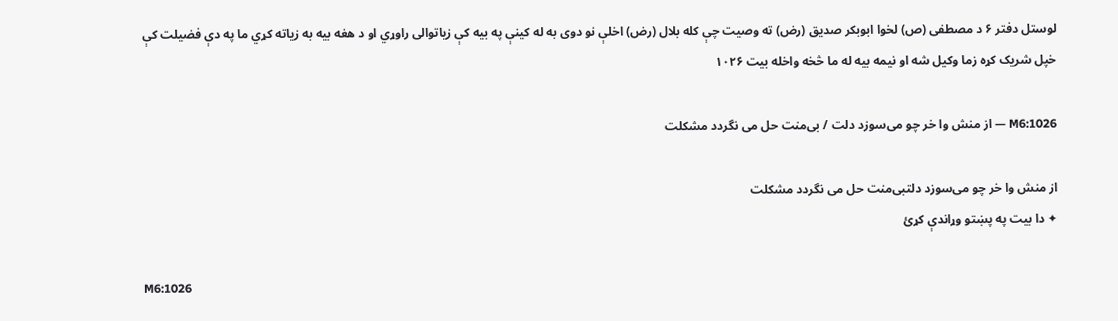لوستل دفتر ۶ د مصطفی (ص) لخوا ابوبکر صدیق (رض) ته وصیت چې کله بلال (رض) اخلې نو دوی به له کینې په بیه کې زیاتوالی راوړي او د هغه بیه به زیاته کړي ما په دې فضیلت کې خپل شریک کړه زما وکیل شه او نیمه بیه له ما څخه واخله بيت ۱۰۲۶

M6:1026 — از منش وا خر چو می‌سوزد دلت / بی‌منت حل می نگردد مشکلت

از منش وا خر چو می‌سوزد دلتبی‌منت حل می نگردد مشکلت
✦ دا بیت په پښتو وړاندې کړئ

M6:1026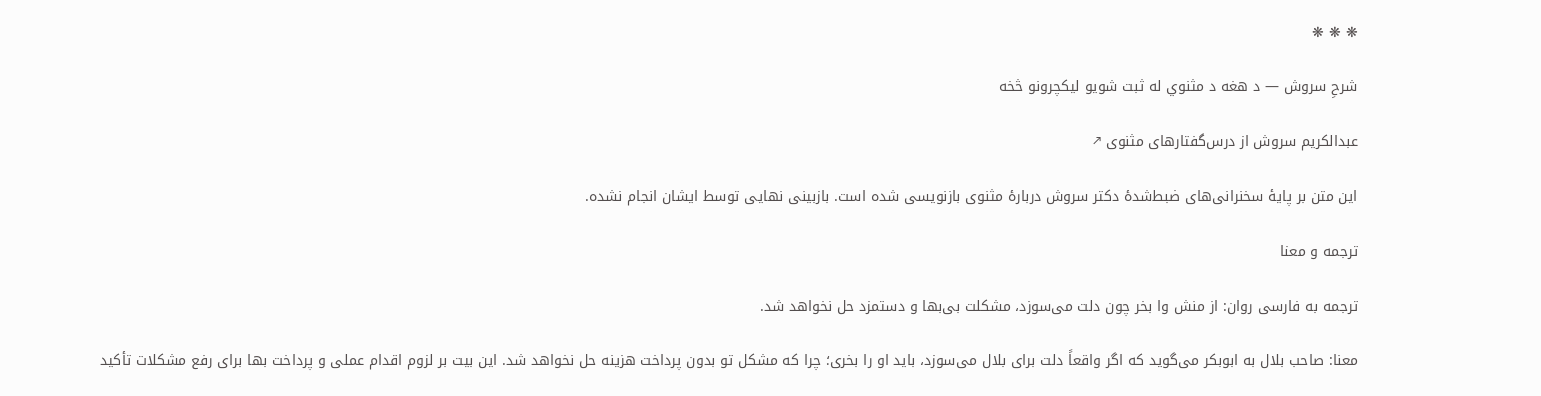❋ ❋ ❋

شرحِ سروش — د هغه د مثنوي له ثبت شویو لیکچرونو څخه

عبدالکریم سروش از درس‌گفتارهای مثنوی ↗

این متن بر پایهٔ سخنرانی‌های ضبط‌شدهٔ دکتر سروش دربارهٔ مثنوی بازنویسی شده است. بازبینی نهایی توسط ایشان انجام نشده.

ترجمه و معنا

ترجمه به فارسی روان: از منش وا بخر چون دلت می‌سوزد، مشکلت بی‌بها و دستمزد حل نخواهد شد.

معنا: صاحب بلال به ابوبکر می‌گوید که اگر واقعاً دلت برای بلال می‌سوزد، باید او را بخری؛ چرا که مشکل تو بدون پرداخت هزینه حل نخواهد شد. این بیت بر لزوم اقدام عملی و پرداخت بها برای رفع مشکلات تأکید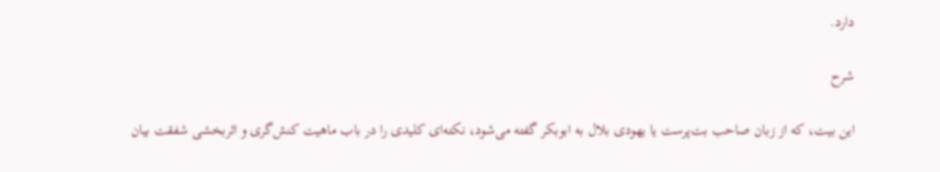دارد.

شرح

این بیت، که از زبان صاحب بت‌پرست یا یهودی بلال به ابوبکر گفته می‌شود، نکته‌ای کلیدی را در باب ماهیت کنش‌گری و اثربخشی شفقت بیان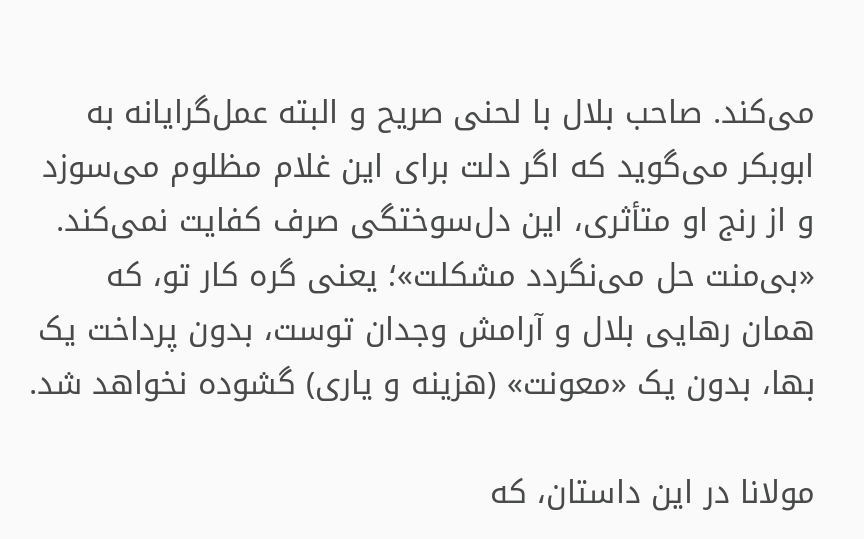می‌کند. صاحب بلال با لحنی صریح و البته عمل‌گرایانه به ابوبکر می‌گوید که اگر دلت برای این غلام مظلوم می‌سوزد و از رنج او متأثری، این دل‌سوختگی صرف کفایت نمی‌کند. «بی‌منت حل می‌نگردد مشکلت»؛ یعنی گره کار تو، که همان رهایی بلال و آرامش وجدان توست، بدون پرداخت یک بها، بدون یک «معونت» (هزینه و یاری) گشوده نخواهد شد.

مولانا در این داستان، که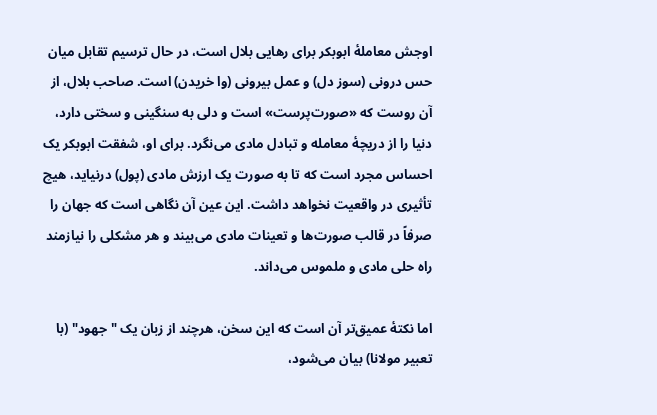اوجش معاملهٔ ابوبکر برای رهایی بلال است، در حال ترسیم تقابل میان حس درونی (سوز دل) و عمل بیرونی (وا خریدن) است. صاحب بلال، از آن روست که «صورت‌پرست» است و دلی به سنگینی و سختی دارد، دنیا را از دریچهٔ معامله و تبادل مادی می‌نگرد. برای او، شفقت ابوبکر یک احساس مجرد است که تا به صورت یک ارزش مادی (پول) درنیاید، هیچ تأثیری در واقعیت نخواهد داشت. این عین آن نگاهی است که جهان را صرفاً در قالب صورت‌ها و تعینات مادی می‌بیند و هر مشکلی را نیازمند راه حلی مادی و ملموس می‌داند.

اما نکتهٔ عمیق‌تر آن است که این سخن، هرچند از زبان یک "جهود" (با تعبیر مولانا) بیان می‌شود،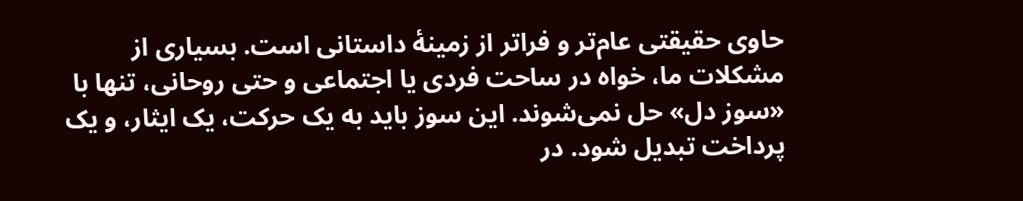حاوی حقیقتی عام‌تر و فراتر از زمینهٔ داستانی است. بسیاری از مشکلات ما، خواه در ساحت فردی یا اجتماعی و حتی روحانی، تنها با «سوز دل» حل نمی‌شوند. این سوز باید به یک حرکت، یک ایثار، و یک پرداخت تبدیل شود. در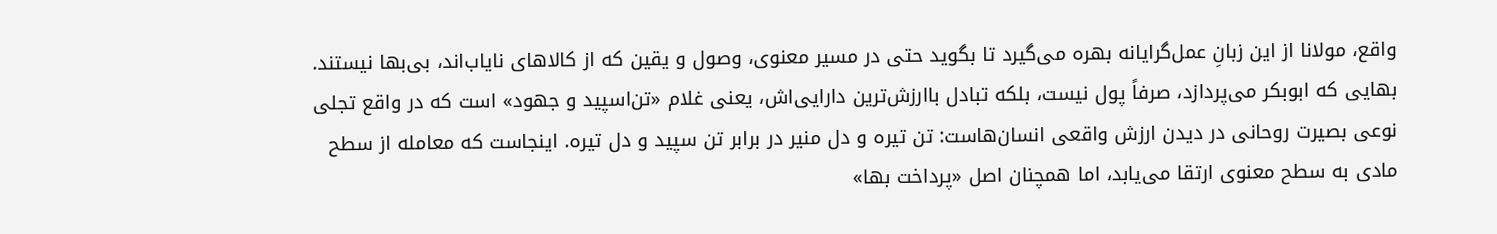واقع، مولانا از این زبانِ عمل‌گرایانه بهره می‌گیرد تا بگوید حتی در مسیر معنوی، وصول و یقین که از کالاهای نایاب‌اند، بی‌بها نیستند. بهایی که ابوبکر می‌پردازد، صرفاً پول نیست، بلکه تبادل باارزش‌ترین دارایی‌اش، یعنی غلام «تن‌اسپید و جهود» است که در واقع تجلی نوعی بصیرت روحانی در دیدن ارزش واقعی انسان‌هاست: تن تیره و دل منیر در برابر تن سپید و دل تیره. اینجاست که معامله از سطح مادی به سطح معنوی ارتقا می‌یابد، اما همچنان اصل «پرداخت بها»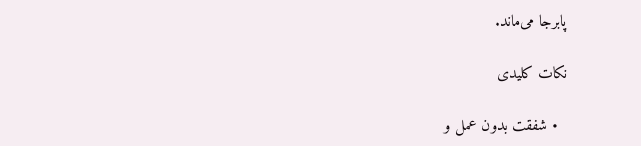پابرجا می‌ماند.

نکات کلیدی

  • شفقت بدون عمل و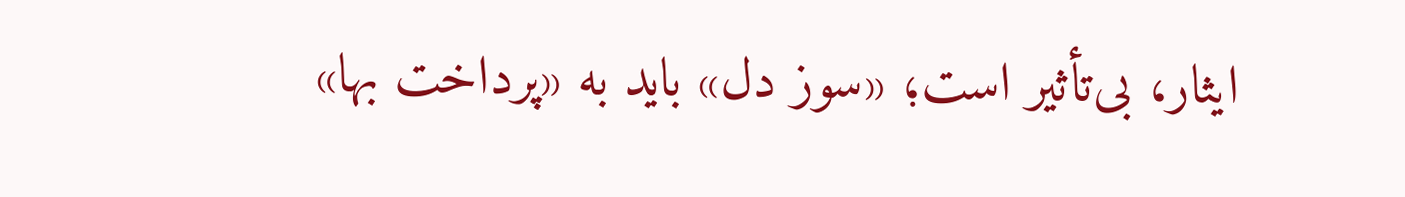ایثار، بی‌تأثیر است؛ «سوز دل» باید به «پرداخت بها»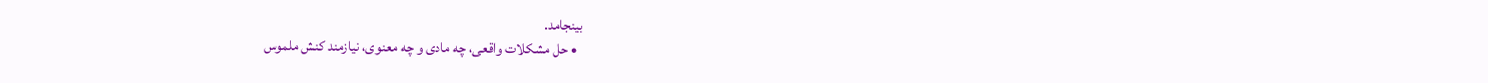بینجامد.
  • حل مشکلات واقعی، چه مادی و چه معنوی، نیازمند کنش ملموس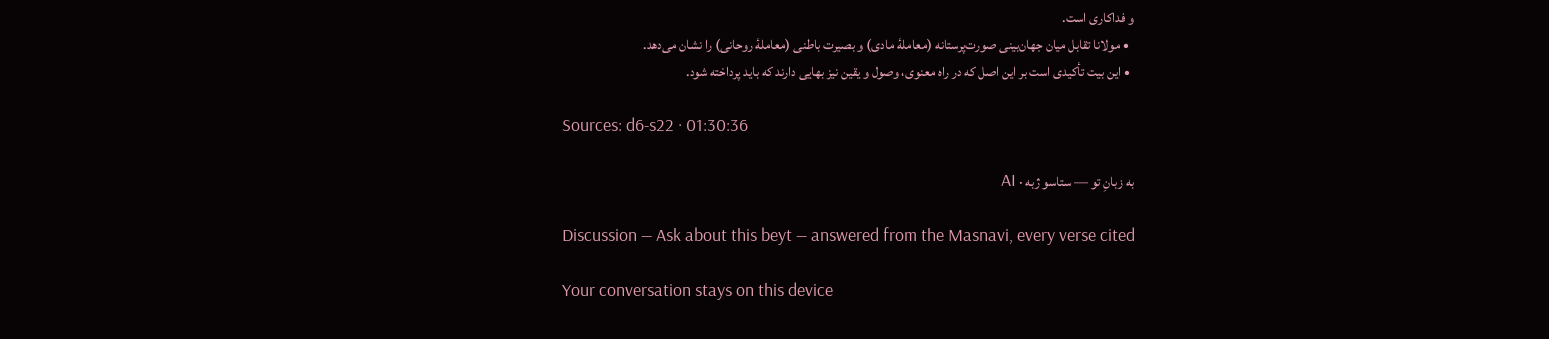و فداکاری است.
  • مولانا تقابل میان جهان‌بینی صورت‌پرستانه (معاملهٔ مادی) و بصیرت باطنی (معاملهٔ روحانی) را نشان می‌دهد.
  • این بیت تأکیدی است بر این اصل که در راه معنوی، وصول و یقین نیز بهایی دارند که باید پرداخته شود.

Sources: d6-s22 · 01:30:36

به زبانِ تو — ستاسو ژبه · AI

Discussion — Ask about this beyt — answered from the Masnavi, every verse cited

Your conversation stays on this device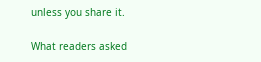unless you share it.

What readers asked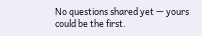No questions shared yet — yours could be the first.